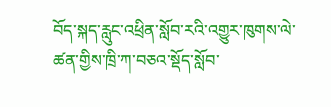བོད་སྐད་རླུང་འཕྲིན་སློབ་རའི་འགྱུར་ཁུགས་ལེ་ཚན་གྱིས་ཁྲི་ཀ་བཅའ་སྡོད་སློབ་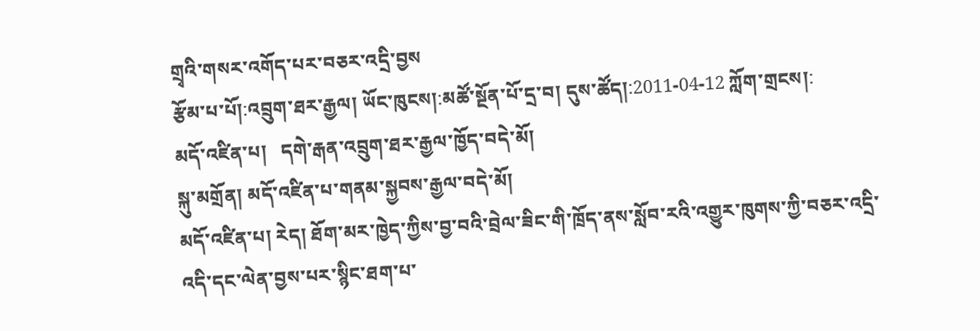གྲྭའི་གསར་འགོད་པར་བཅར་འདྲི་བྱས
རྩོམ་པ་པོ།:འབྲུག་ཐར་རྒྱལ། ཡོང་ཁུངས།:མཚོ་སྔོན་པོ་དྲ་བ། དུས་ཚོད།:2011-04-12 ཀློག་གྲངས།:
མདོ་འཛིན་པ།   དགེ་རྒན་འབྲུག་ཐར་རྒྱལ་ཁྱོད་བདེ་མོ།
སྐུ་མགྲོན། མདོ་འཛིན་པ་གནམ་སྐྱབས་རྒྱལ་བདེ་མོ།
མདོ་འཛིན་པ། རེད། ཐོག་མར་ཁྱེད་ཀྱིས་བྱ་བའི་བྲེལ་ཟིང་གི་ཁྲོད་ནས་སློབ་རའི་འགྱུར་ཁུགས་ཀྱི་བཅར་འདྲི་འདི་དང་ལེན་བྱས་པར་སྙིང་ཐག་པ་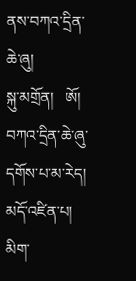ནས་བཀའ་དྲིན་ཆེ་ཞུ།
སྐུ་མགྲོན།   ཨོ། བཀའ་དྲིན་ཆེ་ཞུ་དགོས་པ་མ་རེད།
མདོ་འཛིན་པ། མིག་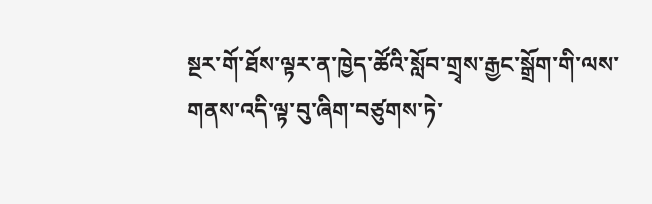སྔར་གོ་ཐོས་ལྟར་ན་ཁྱེད་ཚོའི་སློབ་གྲྭས་རྒྱང་སྒྲོག་གི་ལས་གནས་འདི་ལྟ་བུ་ཞིག་བཙུགས་ཏེ་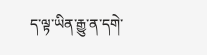ད་ལྟ་ཡིན་རྒྱུ་ན་དགེ་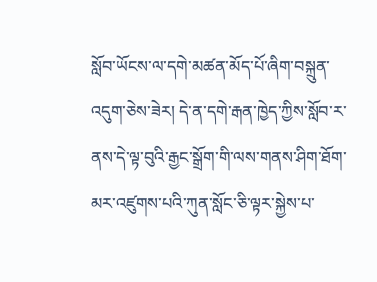སློབ་ཡོངས་ལ་དགེ་མཚན་མོད་པོ་ཞིག་བསྐྲུན་འདུག་ཅེས་ཟེར། དེ་ན་དགེ་རྒན་ཁྱེད་ཀྱིས་སློབ་ར་ནས་དེ་ལྟ་བུའི་རྒྱང་སྒྲོག་གི་ལས་གནས་ཤིག་ཐོག་མར་འཛུགས་པའི་ཀུན་སློང་ཅི་ལྟར་སྐྱེས་པ་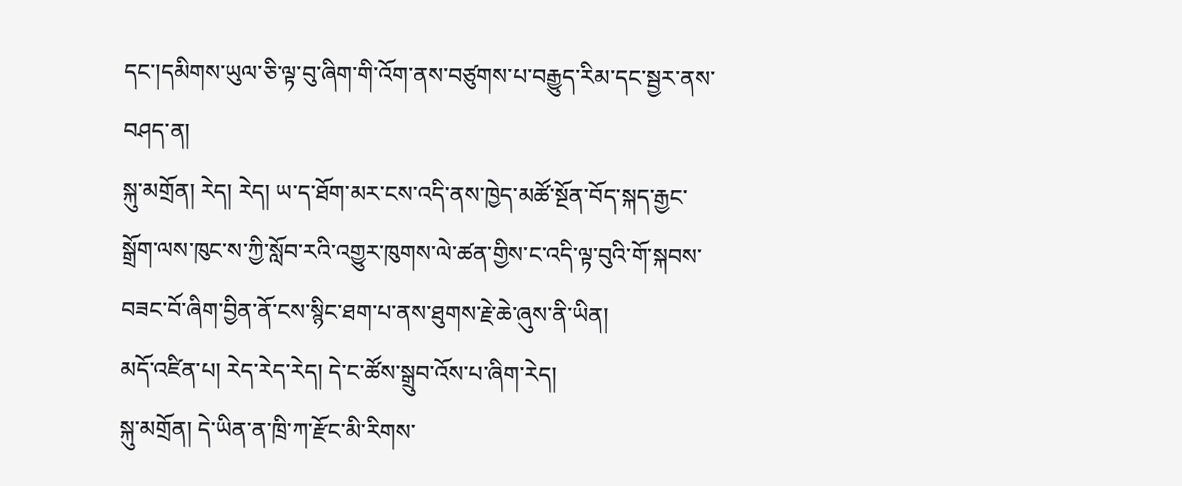དང་།དམིགས་ཡུལ་ཅི་ལྟ་བུ་ཞིག་གི་འོག་ནས་བཙུགས་པ་བརྒྱུད་རིམ་དང་སྦྱར་ནས་བཤད་ན།
སྐུ་མགྲོན། རེད། རེད། ཡ་ད་ཐོག་མར་ངས་འདི་ནས་ཁྱེད་མཚོ་སྔོན་བོད་སྐད་རྒྱང་སྒྲོག་ལས་ཁུང་ས་ཀྱི་སློབ་རའི་འགྱུར་ཁུགས་ལེ་ཚན་གྱིས་ང་འདི་ལྟ་བུའི་གོ་སྐབས་བཟང་བོ་ཞིག་བྱིན་ནོ་ངས་སྙིང་ཐག་པ་ནས་ཐུགས་རྗེ་ཆེ་ཞུས་ནི་ཡིན།
མདོ་འཛིན་པ། རེད་རེད་རེད། དེ་ང་ཚོས་སྒྲུབ་འོས་པ་ཞིག་རེད།
སྐུ་མགྲོན། དེ་ཡིན་ན་ཁྲི་ཀ་རྫོང་མི་རིགས་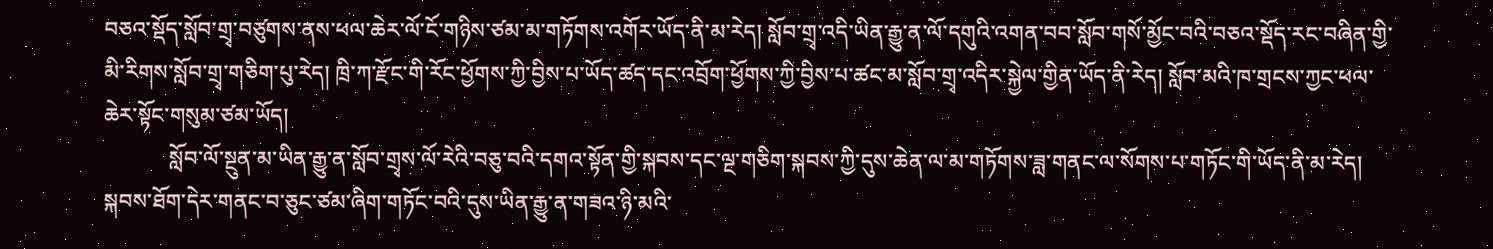བཅའ་སྡོད་སློབ་གྲྭ་བཙུགས་ནས་ཕལ་ཆེར་ལོ་ངོ་གཉིས་ཙམ་མ་གཏོགས་འགོར་ཡོད་ནི་མ་རེད། སློབ་གྲྭ་འདི་ཡིན་རྒྱུ་ན་ལོ་དགུའི་འགན་བབ་སློབ་གསོ་མྱོང་བའི་བཅའ་སྡོད་རང་བཞིན་གྱི་མི་རིགས་སློབ་གྲྭ་གཅིག་པུ་རེད། ཁྲི་ཀ་རྫོང་གི་རོང་ཕྱོགས་ཀྱི་བྱིས་པ་ཡོད་ཚད་དང་འབྲོག་ཕྱོགས་ཀྱི་བྱིས་པ་ཚང་མ་སློབ་གྲྭ་འདིར་སྐྱེལ་གྱིན་ཡོད་ནི་རེད། སློབ་མའི་ཁ་གྲངས་ཀྱང་ཕལ་ཆེར་སྟོང་གསུམ་ཙམ་ཡོད།
            སློབ་ལོ་སྔུན་མ་ཡིན་རྒྱུ་ན་སློབ་གྲྭས་ལོ་རེའི་བཅུ་བའི་དགའ་སྟོན་གྱི་སྐབས་དང་ལྔ་གཅིག་སྐབས་ཀྱི་དུས་ཆེན་ལ་མ་གཏོགས་ཟླ་གནང་ལ་སོགས་པ་གཏོང་གི་ཡོད་ནི་མ་རེད། སྐབས་ཐོག་དེར་གནང་བ་ཅུང་ཙམ་ཞིག་གཏོང་བའི་དུས་ཡིན་རྒྱུ་ན་གཟའ་ཉི་མའི་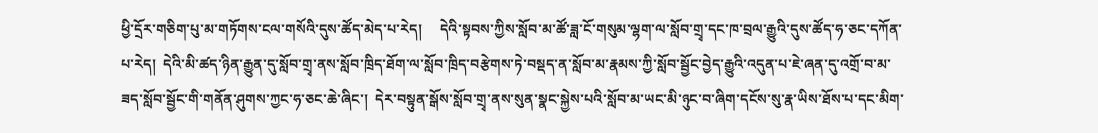ཕྱི་དྲོར་གཅིག་པུ་མ་གཏོགས་ངལ་གསོའི་དུས་ཚོད་མེད་པ་རེད།     དེའི་སྟབས་ཀྱིས་སློབ་མ་ཚོ་ཟླ་ངོ་གསུམ་ལྷག་ལ་སློབ་གྲྭ་དང་ཁ་བྲལ་རྒྱུའི་དུས་ཚོད་ཧ་ཅང་དཀོན་པ་རེད།  དེའི་མི་ཚད་ཉིན་རྒྱུན་དུ་སློབ་གྲྭ་ནས་སློབ་ཁྲིད་ཐོག་ལ་སློབ་ཁྲིད་བརྩེགས་ཏེ་བསྡད་ན་སློབ་མ་རྣམས་ཀྱི་སློབ་སྦྱོང་བྱེད་རྒྱུའི་འདུན་པ་ཇེ་ཞན་དུ་འགྲོ་བ་མ་ཟད་སློབ་སྦྱོང་གི་གནོན་ཤུགས་ཀྱང་ཧ་ཅང་ཆེ་ཞིང་།  དེར་བསྟུན་སྒོས་སློབ་གྲྭ་ནས་སུན་སྣང་སྐྱེས་པའི་སློབ་མ་ཡང་མི་ཉུང་བ་ཞིག་དངོས་སུ་རྣ་ཡིས་ཐོས་པ་དང་མིག་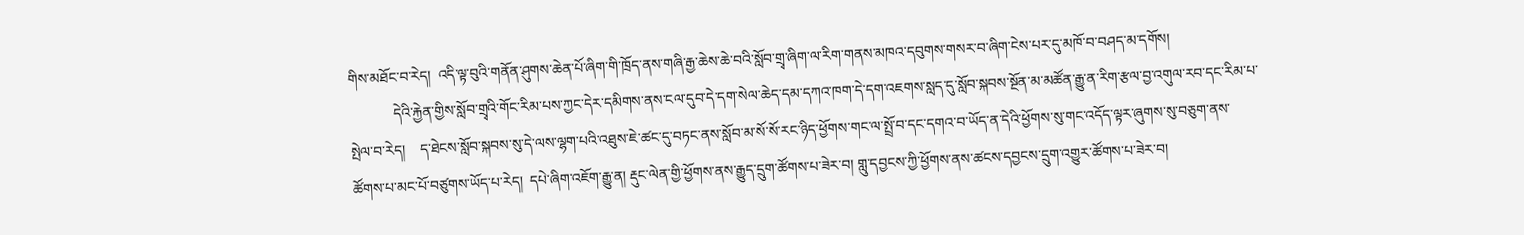གིས་མཐོང་བ་རེད།  འདི་ལྟ་བུའི་གནོན་ཤུགས་ཆེན་པོ་ཞིག་གི་ཁྲོད་ནས་གཞི་རྒྱ་ཆེས་ཆེ་བའི་སློབ་གྲྭ་ཞིག་ལ་རིག་གནས་མཁའ་དབུགས་གསར་བ་ཞིག་ངེས་པར་དུ་མཁོ་བ་བཤད་མ་དགོས།
            དེའི་རྐྱེན་གྱིས་སློབ་གྲྭའི་གོང་རིམ་པས་ཀྱང་དེར་དམིགས་ནས་ངལ་དུབ་དེ་དག་སེལ་ཆེད་དམ་དཀའ་ཁག་དེ་དག་འཇགས་སླད་དུ་སློབ་སྐབས་སྔོན་མ་མཚོན་རྒྱུ་ན་རིག་རྩལ་བྱ་འགུལ་རབ་དང་རིམ་པ་སྤེལ་བ་རེད།    ད་ཐེངས་སློབ་སྐབས་སུ་དེ་ལས་ལྷག་པའི་འཐུས་ཇེ་ཚང་དུ་བཏང་ནས་སློབ་མ་སོ་སོ་རང་ཉིད་ཕྱོགས་གང་ལ་སྤྲོ་བ་དང་དགའ་བ་ཡོད་ན་དེའི་ཕྱོགས་སུ་གང་འདོད་ལྟར་ཞུགས་སུ་བཅུག་ནས་ཚོགས་པ་མང་པོ་བཙུགས་ཡོད་པ་རེད།  དཔེ་ཞིག་འཇོག་རྒྱུ་ན། རྡུང་ལེན་གྱི་ཕྱོགས་ནས་རྒྱུད་དྲུག་ཚོགས་པ་ཟེར་བ། གླུ་དབྱངས་ཀྱི་ཕྱོགས་ནས་ཚངས་དབྱངས་དྲུག་འགྱུར་ཚོགས་པ་ཟེར་བ།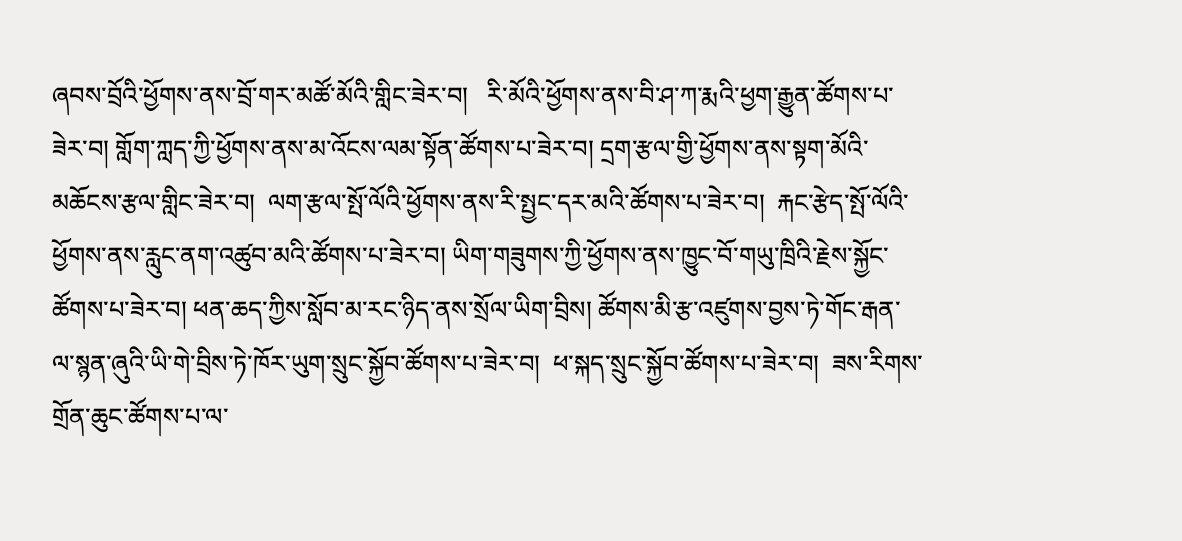ཞབས་བྲོའི་ཕྱོགས་ནས་བྲོ་གར་མཚོ་མོའི་གླིང་ཟེར་བ།   རི་མོའི་ཕྱོགས་ནས་བི་ཤ་ཀ་རྨའི་ཕྱག་རྒྱུན་ཚོགས་པ་ཟེར་བ། གློག་ཀླད་ཀྱི་ཕྱོགས་ནས་མ་འོངས་ལམ་སྟོན་ཚོགས་པ་ཟེར་བ། དྲག་རྩལ་གྱི་ཕྱོགས་ནས་སྟག་མོའི་མཆོངས་རྩལ་གླིང་ཟེར་བ།  ལག་རྩལ་སྤོ་ལོའི་ཕྱོགས་ནས་རི་སྤྱང་དར་མའི་ཚོགས་པ་ཟེར་བ།  རྐང་རྩེད་སྤོ་ལོའི་ཕྱོགས་ནས་རླུང་ནག་འཚུབ་མའི་ཚོགས་པ་ཟེར་བ། ཡིག་གཟུགས་ཀྱི་ཕྱོགས་ནས་ཁྱུང་བོ་གཡུ་ཁྲིའི་རྗེས་སྐྱོང་ཚོགས་པ་ཟེར་བ། ཕན་ཆད་ཀྱིས་སློབ་མ་རང་ཉིད་ནས་སྲོལ་ཡིག་བྲིས། ཚོགས་མི་རྩ་འཛུགས་བྱས་ཏེ་གོང་རྒན་ལ་སྙན་ཞུའི་ཡི་གེ་བྲིས་ཏེ་ཁོར་ཡུག་སྲུང་སྐྱོབ་ཚོགས་པ་ཟེར་བ།  ཕ་སྐད་སྲུང་སྐྱོབ་ཚོགས་པ་ཟེར་བ།  ཟས་རིགས་གྲོན་ཆུང་ཚོགས་པ་ལ་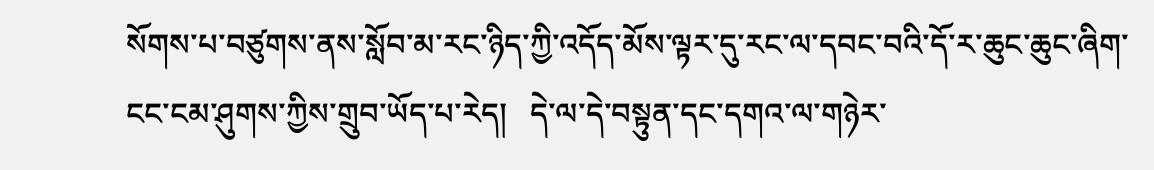སོགས་པ་བཙུགས་ནས་སློབ་མ་རང་ཉིད་ཀྱི་འདོད་མོས་ལྟར་དུ་རང་ལ་དབང་བའི་དོ་ར་ཆུང་ཆུང་ཞིག་ངང་ངམ་ཤུགས་ཀྱིས་གྲུབ་ཡོད་པ་རེད།   དེ་ལ་དེ་བསྟུན་དང་དགའ་ལ་གཉེར་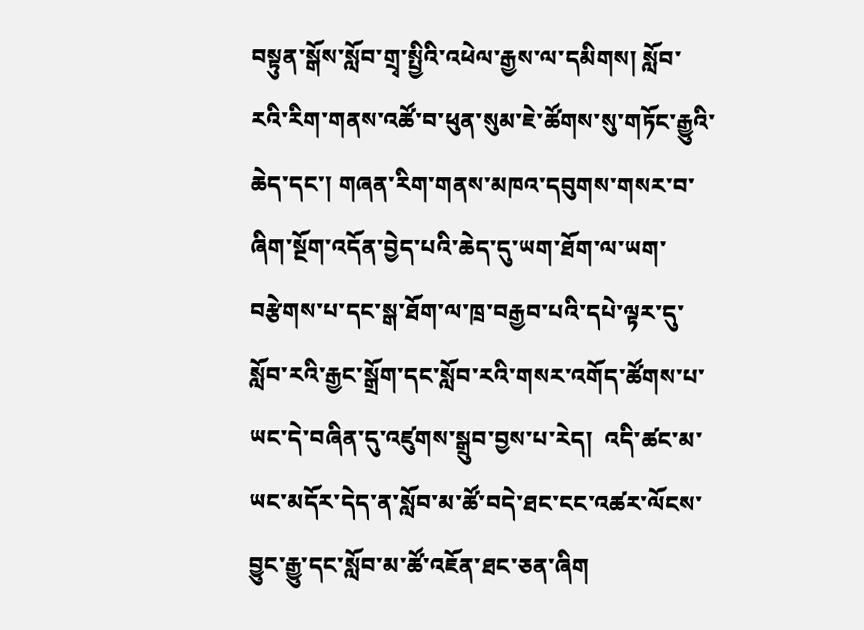བསྟུན་སྒོས་སློབ་གྲྭ་སྤྱིའི་འཕེལ་རྒྱས་ལ་དམིགས། སློབ་རའི་རིག་གནས་འཚོ་བ་ཕུན་སུམ་ཇེ་ཚོགས་སུ་གཏོང་རྒྱུའི་ཆེད་དང་། གཞན་རིག་གནས་མཁའ་དབུགས་གསར་བ་ཞིག་སྔོག་འདོན་བྱེད་པའི་ཆེད་དུ་ཡག་ཐོག་ལ་ཡག་བརྩེགས་པ་དང་སྒ་ཐོག་ལ་ཁྲ་བརྒྱབ་པའི་དཔེ་ལྟར་དུ་སློབ་རའི་རྒྱང་སྒྲོག་དང་སློབ་རའི་གསར་འགོད་ཚོགས་པ་ཡང་དེ་བཞིན་དུ་འཛུགས་སྒྲུབ་བྱས་པ་རེད།  འདི་ཚང་མ་ཡང་མདོར་དེད་ན་སློབ་མ་ཚོ་བདེ་ཐང་ངང་འཚར་ལོངས་བྱུང་རྒྱུ་དང་སློབ་མ་ཚོ་འཇོན་ཐང་ཅན་ཞིག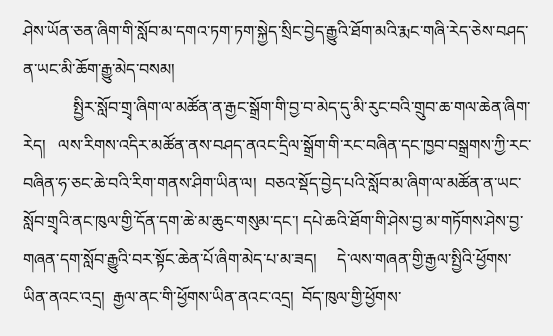ཤེས་ཡོན་ཅན་ཞིག་གི་སློབ་མ་དགའ་ཏག་ཏག་སྐྱེད་སྲིང་བྱེད་རྒྱུའི་ཐོག་མའི་རྨང་གཞི་རེད་ཅེས་བཤད་ན་ཡང་མི་ཆོག་རྒྱུ་མེད་བསམ།
            སྤྱིར་སློབ་གྲྭ་ཞིག་ལ་མཚོན་ན་རྒྱང་སྒྲོག་གི་བྱ་བ་མེད་དུ་མི་རུང་བའི་གྲུབ་ཆ་གལ་ཆེན་ཞིག་རེད།   ལས་རིགས་འདིར་མཚོན་ནས་བཤད་ནའང་དྲིལ་སྒྲོག་གི་རང་བཞིན་དང་ཁྱབ་བསྒྲགས་ཀྱི་རང་བཞིན་ཧ་ཅང་ཆེ་བའི་རིག་གནས་ཤིག་ཡིན་ལ།  བཅའ་སྡོད་བྱེད་པའི་སློབ་མ་ཞིག་ལ་མཚོན་ན་ཡང་སློབ་གྲྭའི་ནང་ཁུལ་གྱི་དོན་དག་ཆེ་མ་ཆུང་གསུམ་དང་། དཔེ་ཆའི་ཐོག་གི་ཤེས་བྱ་མ་གཏོགས་ཤེས་བྱ་གཞན་དག་སློབ་རྒྱུའི་བར་སྟོང་ཆེན་པོ་ཞིག་མེད་པ་མ་ཟད།     དེ་ལས་གཞན་གྱི་རྒྱལ་སྤྱིའི་ཕྱོགས་ཡིན་ནའང་འདྲ།  རྒྱལ་ནང་གི་ཕྱོགས་ཡིན་ནའང་འདྲ།  བོད་ཁུལ་གྱི་ཕྱོགས་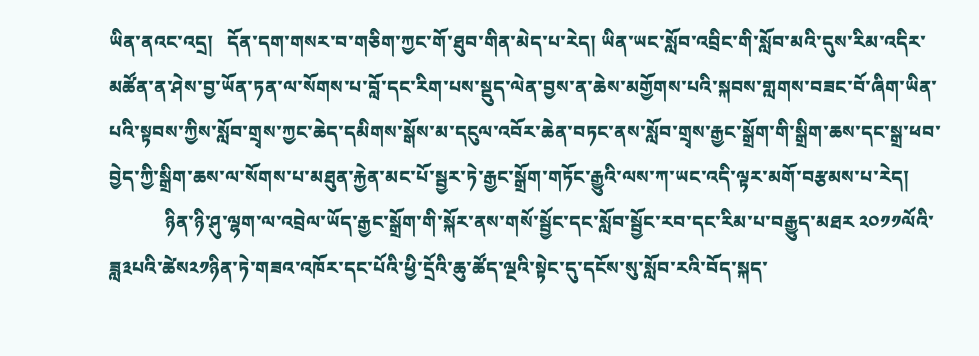ཡིན་ནའང་འདྲ།   དོན་དག་གསར་བ་གཅིག་ཀྱང་གོ་ཐུབ་གིན་མེད་པ་རེད། ཡིན་ཡང་སློབ་འབྲིང་གི་སློབ་མའི་དུས་རིམ་འདིར་མཚོན་ན་ཤེས་བྱ་ཡོན་ཏན་ལ་སོགས་པ་བློ་དང་རིག་པས་སྡུད་ལེན་བྱས་ན་ཆེས་མགྱོགས་པའི་སྐབས་གླགས་བཟང་བོ་ཞིག་ཡིན་པའི་སྟབས་ཀྱིས་སློབ་གྲྭས་ཀྱང་ཆེད་དམིགས་སྒོས་མ་དངུལ་འབོར་ཆེན་བཏང་ནས་སློབ་གྲྭས་རྒྱང་སྒྲོག་གི་སྒྲིག་ཆས་དང་སྒྲ་ཕབ་བྱེད་ཀྱི་སྒྲིག་ཆས་ལ་སོགས་པ་མཐུན་རྐྱེན་མང་པོ་སྦྱར་ཏེ་རྒྱང་སྒྲོག་གཏོང་རྒྱུའི་ལས་ཀ་ཡང་འདི་ལྟར་མགོ་བརྩམས་པ་རེད།
            ཉིན་ཉི་ཤུ་ལྷག་ལ་འབྲེལ་ཡོད་རྒྱང་སྒྲོག་གི་སྐོར་ནས་གསོ་སྦྱོང་དང་སློབ་སྦྱོང་རབ་དང་རིམ་པ་བརྒྱུད་མཐར ༢༠༡༡ལོའི་ཟླ༣པའི་ཚེས༢༡ཉིན་ཏེ་གཟའ་འཁོར་དང་པོའི་ཕྱི་དྲོའི་ཆུ་ཚོད་ལྔའི་སྟེང་དུ་དངོས་སུ་སློབ་རའི་བོད་སྐད་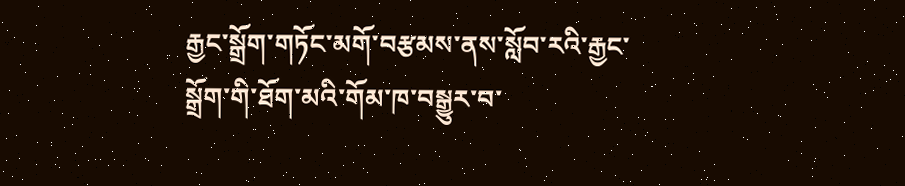རྒྱང་སྒྲོག་གཏོང་མགོ་བརྩམས་ནས་སློབ་རའི་རྒྱང་སྒྲོག་གི་ཐོག་མའི་གོམ་ཁ་བསྒྱུར་བ་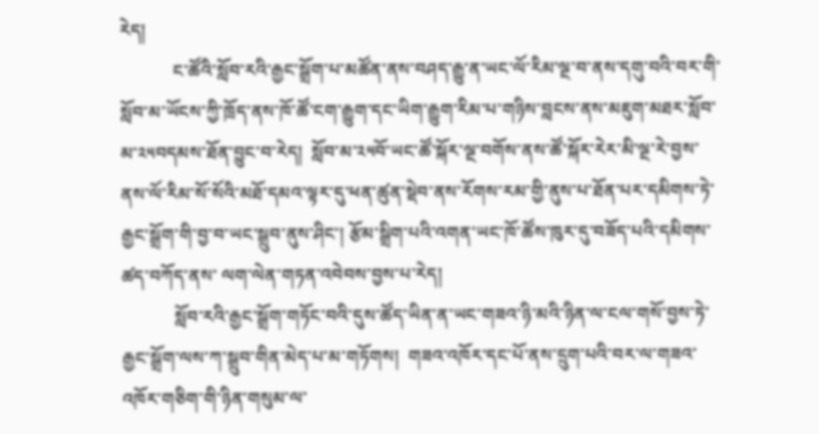རེད།
            ང་ཚོའི་སློབ་རའི་རྒྱང་སྒྲོག་པ་མཚོན་ནས་བཤད་རྒྱུ་ན་ཡང་ལོ་རིམ་ལྔ་བ་ནས་དགུ་བའི་བར་གི་སློབ་མ་ཡོངས་ཀྱི་ཁྲོད་ནས་ཁོ་ཚོ་ངག་རྒྱུག་དང་ཡིག་རྒྱུག་རིམ་པ་གཉིས་བླངས་ནས་མཇུག་མཐར་སློབ་མ་༢༥བདམས་ཐོན་བྱུང་བ་རེད།  སློབ་མ་༢༥བོ་ཡང་ཚོ་སྐོར་ལྔ་བགོས་ནས་ཚོ་སྐོར་རེར་མི་ལྔ་རེ་བྱས་ནས་ལོ་རིམ་སོ་སོའི་མཐོ་དམའ་ལྟར་དུ་ཕན་ཚུན་སྡེབ་ནས་རོགས་རམ་གྱི་ནུས་པ་ཐོན་པར་དམིགས་ཏེ་རྒྱང་སྒྲོག་གི་བྱ་བ་ཡང་སྒྲུབ་ནུས་ཤིང་། རྩོམ་སྒྲིག་པའི་འགན་ཡང་ཁོ་ཚོས་ཁུར་དུ་བཟོད་པའི་དམིགས་ཚད་བཀོད་ནས་ ལག་ལེན་གཏན་འབེབས་བྱས་པ་རེད།
            སློབ་རའི་རྒྱང་སྒྲོག་གཏོང་བའི་དུས་ཚོད་ཡིན་ན་ཡང་གཟའ་ཉི་མའི་ཉིན་ལ་ངལ་གསོ་བྱས་ཏེ་རྒྱང་སྒྲོག་ལས་ཀ་སྒྲུབ་གིན་མེད་པ་མ་གཏོགས།  གཟའ་འཁོར་དང་པོ་ནས་དྲུག་པའི་བར་ལ་གཟའ་འཁོར་གཅིག་གི་ཉིན་གསུམ་ལ་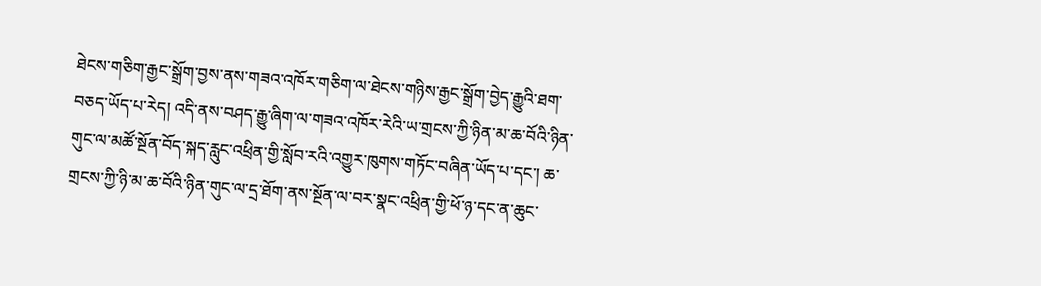ཐེངས་གཅིག་རྒྱང་སྒྲོག་བྱས་ནས་གཟའ་འཁོར་གཅིག་ལ་ཐེངས་གཉིས་རྒྱང་སྒྲོག་བྱེད་རྒྱུའི་ཐག་བཅད་ཡོད་པ་རེད། འདི་ནས་བཤད་རྒྱུ་ཞིག་ལ་གཟའ་འཁོར་རེའི་ཡ་གྲངས་ཀྱི་ཉིན་མ་ཆ་བོའི་ཉིན་གུང་ལ་མཚོ་སྔོན་བོད་སྐད་རླུང་འཕྲིན་གྱི་སློབ་རའི་འགྱུར་ཁུགས་གཏོང་བཞིན་ཡོད་པ་དང་། ཆ་གྲངས་ཀྱི་ཉི་མ་ཆ་བོའི་ཉིན་གུང་ལ་དྲ་ཐོག་ནས་སྔོན་ལ་བར་སྣང་འཕྲིན་གྱི་ཕོ་ཉ་དང་ན་ཆུང་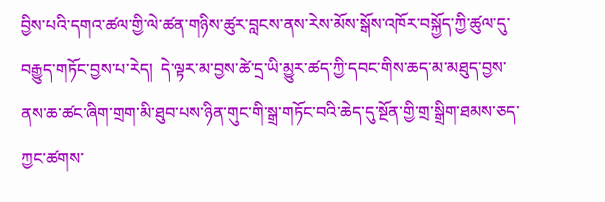བྱིས་པའི་དགའ་ཚལ་གྱི་ལེ་ཚན་གཉིས་ཚུར་བླངས་ནས་རེས་མོས་སྒོས་འཁོར་བསྐྱོད་ཀྱི་ཚུལ་དུ་བརྒྱུད་གཏོང་བྱས་པ་རེད།  དེ་ལྟར་མ་བྱས་ཚེ་དྲ་ཡི་མྱུར་ཚད་ཀྱི་དབང་གིས་ཆད་མ་མཐུད་བྱས་ནས་ཆ་ཚང་ཞིག་གྲག་མི་ཐུབ་པས་ཉིན་གུང་གི་སྒྲ་གཏོང་བའི་ཆེད་དུ་སྔོན་གྱི་གྲ་སྒྲིག་ཐམས་ཅད་ཀྱང་ཚགས་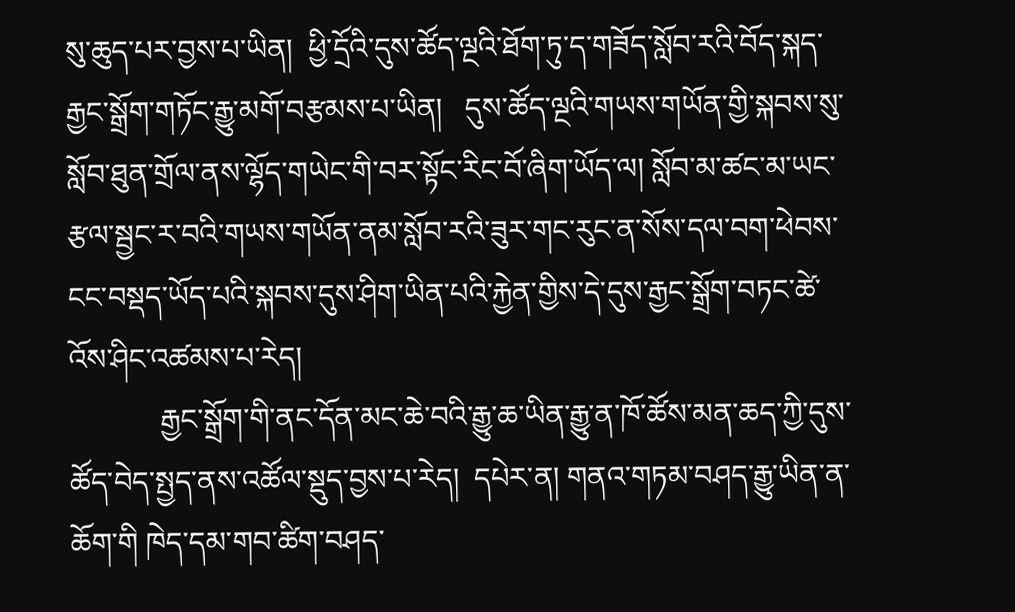སུ་ཆུད་པར་བྱས་པ་ཡིན།  ཕྱི་དྲོའི་དུས་ཚོད་ལྔའི་ཐོག་ཏུ་ད་གཟོད་སློབ་རའི་བོད་སྐད་རྒྱང་སྒྲོག་གཏོང་རྒྱུ་མགོ་བརྩམས་པ་ཡིན།   དུས་ཚོད་ལྔའི་གཡས་གཡོན་གྱི་སྐབས་སུ་སློབ་ཐུན་གྲོལ་ནས་ལྷོད་གཡེང་གི་བར་སྟོང་རིང་བོ་ཞིག་ཡོད་ལ། སློབ་མ་ཚང་མ་ཡང་རྩལ་སྦྱང་ར་བའི་གཡས་གཡོན་ནམ་སློབ་རའི་ཟུར་གང་རུང་ན་སོས་དལ་བག་ཕེབས་ངང་བསྡད་ཡོད་པའི་སྐབས་དུས་ཤིག་ཡིན་པའི་རྐྱེན་གྱིས་དེ་དུས་རྒྱང་སྒྲོག་བཏང་ཚེ་འོས་ཤིང་འཚམས་པ་རེད།
            རྒྱང་སྒྲོག་གི་ནང་དོན་མང་ཆེ་བའི་རྒྱུ་ཆ་ཡིན་རྒྱུ་ན་ཁོ་ཚོས་མན་ཆད་ཀྱི་དུས་ཚོད་བེད་སྤྱད་ནས་འཚོལ་སྡུད་བྱས་པ་རེད།  དཔེར་ན། གནའ་གཏམ་བཤད་རྒྱུ་ཡིན་ན་ཆོག་གི ཁེད་དམ་གབ་ཚིག་བཤད་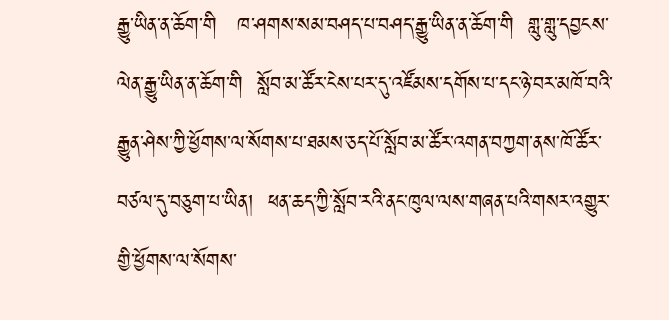རྒྱུ་ཡིན་ན་ཆོག་གི   ཁ་ཤགས་སམ་བཤད་པ་བཤད་རྒྱུ་ཡིན་ན་ཆོག་གི  གླུ་གླུ་དབྱངས་ལེན་རྒྱུ་ཡིན་ན་ཆོག་གི  སློབ་མ་ཚོར་ངེས་པར་དུ་འཛོམས་དགོས་པ་དང་ཉེ་བར་མཁོ་བའི་རྒྱུན་ཤེས་ཀྱི་ཕྱོགས་ལ་སོགས་པ་ཐམས་ཅད་པོ་སློབ་མ་ཚོར་འགན་བཀྱག་ནས་ཁོ་ཚོར་བཙལ་དུ་བཅུག་པ་ཡིན།  ཕན་ཆད་ཀྱི་སློབ་རའི་ནང་ཁུལ་ལས་གཞན་པའི་གསར་འགྱུར་གྱི་ཕྱོགས་ལ་སོགས་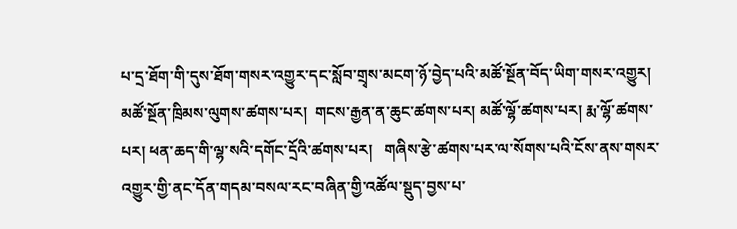པ་དྲ་ཐོག་གི་དུས་ཐོག་གསར་འགྱུར་དང་སློབ་གྲྭས་མངག་ཉོ་བྱེད་པའི་མཚོ་སྔོན་བོད་ཡིག་གསར་འགྱུར། མཚོ་སྔོན་ཁྲིམས་ལུགས་ཚགས་པར།  གངས་རྒྱན་ན་ཆུང་ཚགས་པར། མཚོ་ལྷོ་ཚགས་པར། རྨ་ལྷོ་ཚགས་པར། ཕན་ཆད་གི་ལྷ་སའི་དགོང་དྲོའི་ཚགས་པར།   གཞིས་རྩེ་ཚགས་པར་ལ་སོགས་པའི་ངོས་ནས་གསར་འགྱུར་གྱི་ནང་དོན་གདམ་བསལ་རང་བཞིན་གྱི་འཚོལ་སྡུད་བྱས་པ་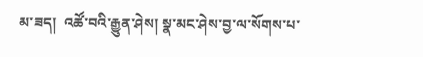མ་ཟད།  འཚོ་བའི་རྒྱུན་ཤེས། སྣ་མང་ཤེས་བྱ་ལ་སོགས་པ་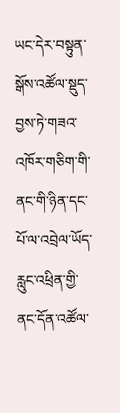ཡང་དེར་བསྟུན་སྒོས་འཚོལ་སྡུད་བྱས་ཏེ་གཟའ་འཁོར་གཅིག་གི་ནང་གི་ཉིན་དང་པོ་ལ་འབྲེལ་ཡོད་རླུང་འཕྲིན་གྱི་ནང་དོན་འཚོལ་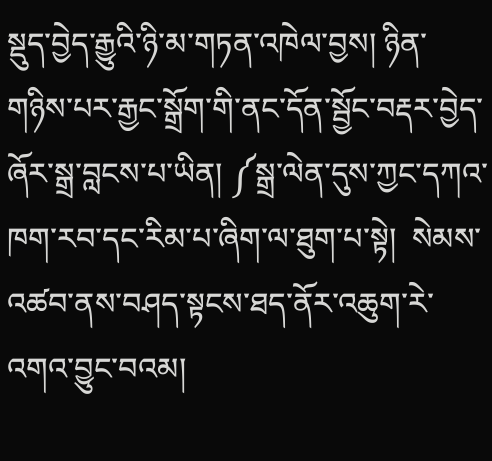སྡུད་བྱེད་རྒྱུའི་ཉི་མ་གཏན་འཁེལ་བྱས། ཉིན་གཉིས་པར་རྒྱང་སྒྲོག་གི་ནང་དོན་སྦྱོང་བརྡར་བྱེད་ཞོར་སྒྲ་བླངས་པ་ཡིན། ༼སྒྲ་ལེན་དུས་ཀྱང་དཀའ་ཁག་རབ་དང་རིམ་པ་ཞིག་ལ་ཐུག་པ་སྟེ།  སེམས་འཚབ་ནས་བཤད་སྟངས་ཐད་ནོར་འཆུག་རེ་འགའ་བྱུང་བའམ།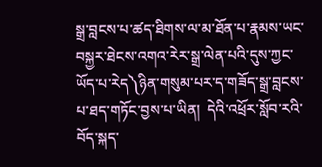སྒྲ་བླངས་པ་ཚད་ཐིགས་ལ་མ་ཐོན་པ་རྣམས་ཡང་བསྐྱར་ཐེངས་འགའ་རེར་སྒྲ་ལེན་པའི་དུས་ཀྱང་ཡོད་པ་རེད༽ཉིན་གསུམ་པར་ད་གཟོད་སྒྲ་བླངས་པ་ཐད་གཏོང་བྱས་པ་ཡིན།  དེའི་འཕྲོར་སློབ་རའི་བོད་སྐད་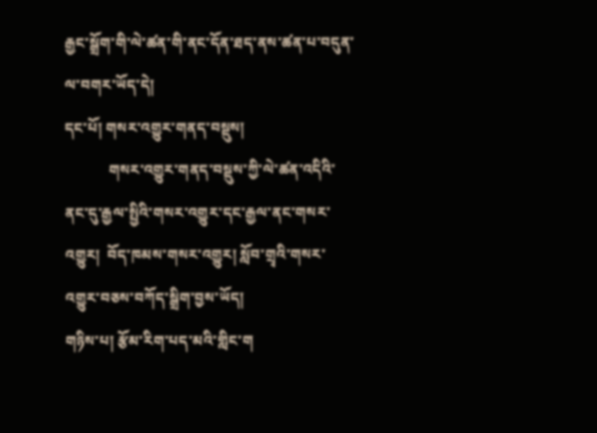རྒྱང་སྒྲོག་གི་ལེ་ཚན་གི་ནང་དོན་ཐད་ནས་ཚན་པ་བདུན་ལ་བགར་ཡོད་དེ།
དང་པོ། གསར་འགྱུར་གནད་བསྡུས།
            གསར་འགྱུར་གནད་བསྡུས་ཀྱི་ལེ་ཚན་འདིའི་ནང་དུ་རྒྱལ་སྤྱིའི་གསར་འགྱུར་དང་རྒྱལ་ནང་གསར་འགྱུར།  བོད་ཁམས་གསར་འགྱུར། སློབ་གྲྭའི་གསར་འགྱུར་བཅས་བཀོད་སྒྲིག་བྱས་ཡོད།
གཉིས་པ། རྩོམ་རིག་པད་མའི་གླིང་ག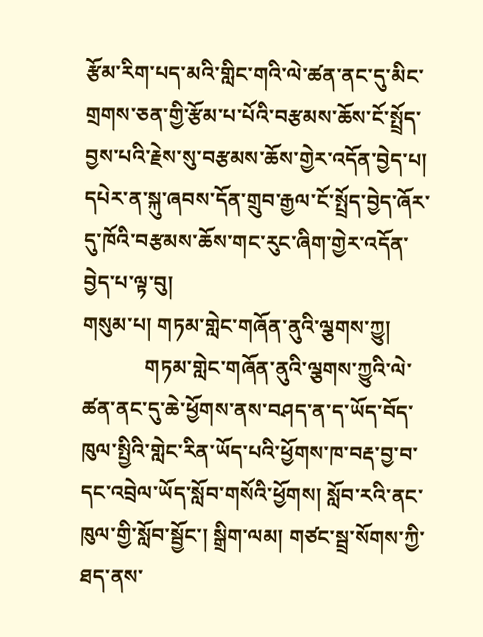རྩོམ་རིག་པད་མའི་གླིང་གའི་ལེ་ཚན་ནང་དུ་མིང་གྲགས་ཅན་གྱི་རྩོམ་པ་པོའི་བརྩམས་ཆོས་ངོ་སྤྲོད་བྱས་པའི་རྗེས་སུ་བརྩམས་ཆོས་གྱེར་འདོན་བྱེད་པ། དཔེར་ན་སྐུ་ཞབས་དོན་གྲུབ་རྒྱལ་ངོ་སྤྲོད་བྱེད་ཞོར་དུ་ཁོའི་བརྩམས་ཆོས་གང་རུང་ཞིག་གྱེར་འདོན་བྱེད་པ་ལྟ་བུ།
གསུམ་པ། གཏམ་གླེང་གཞོན་ནུའི་ལྕགས་ཀྱུ།
            གཏམ་གླེང་གཞོན་ནུའི་ལྕགས་ཀྱུའི་ལེ་ཚན་ནང་དུ་ཆེ་ཕྱོགས་ནས་བཤད་ན་ད་ཡོད་བོད་ཁུལ་སྤྱིའི་གླེང་རིན་ཡོད་པའི་ཕྱོགས་ཁ་བརྡ་བྱ་བ་དང་འབྲེལ་ཡོད་སློབ་གསོའི་ཕྱོགས། སློབ་རའི་ནང་ཁུལ་གྱི་སློབ་སྦྱོང་། སྒྲིག་ལམ། གཙང་སྦྲ་སོགས་ཀྱི་ཐད་ནས་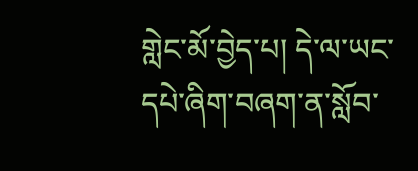གླེང་མོ་བྱེད་པ། དེ་ལ་ཡང་དཔེ་ཞིག་བཞག་ན་སློབ་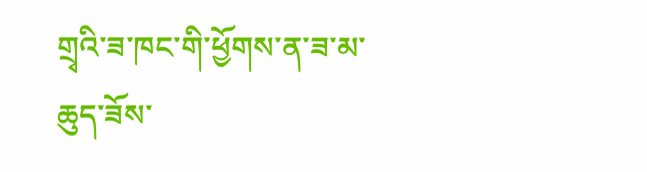གྲྭའི་ཟ་ཁང་གི་ཕྱོགས་ན་ཟ་མ་ཆུད་ཟོས་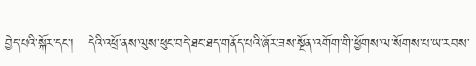བྱེད་པའི་སྐོར་དང་།   དེའི་འཕྲོ་ནས་ལུས་ཕུང་བདེ་ཐང་ཐད་གནོད་པའི་ཞོར་ཟས་སྔོན་འགོག་གི་ཕྱོགས་ལ་སོགས་པ་ཡ་རབས་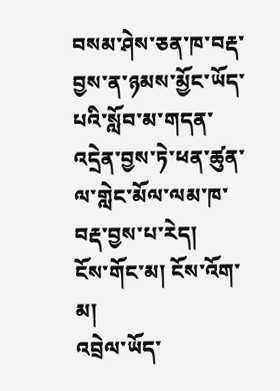བསམ་ཤེས་ཅན་ཁ་བརྡ་བྱས་ན་ཉམས་མྱོང་ཡོད་པའི་སློབ་མ་གདན་འདྲེན་བྱས་ཏེ་ཕན་ཚུན་ལ་གླེང་མོལ་ལམ་ཁ་བརྡ་བྱས་པ་རེད།
ངོས་གོང་མ། ངོས་འོག་མ།
འབྲེལ་ཡོད་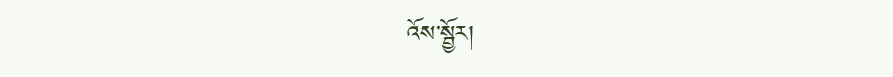འོས་སྦྱོར།